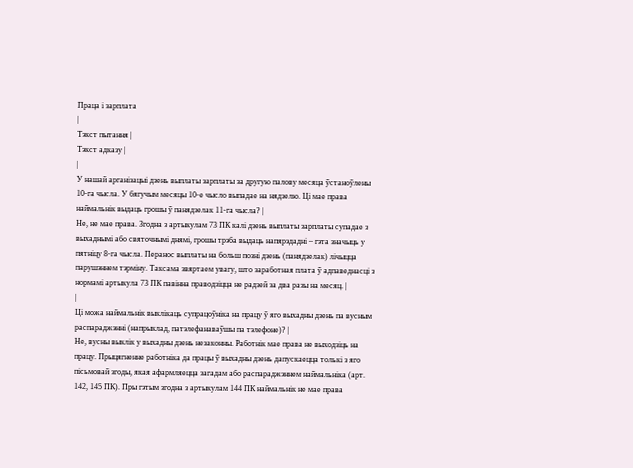Праца і зарплата
|
Тэкст пытання |
Тэкст адказу |
|
У нашай арганізацыі дзень выплаты зарплаты за другую палову месяца ўстаноўлены 10-га чысла. У бягучым месяцы 10-е чысло выпадае на нядзелю. Ці мае права наймальнік выдаць грошы ў панядзелак 11-га чысла? |
Не, не мае права. Згодна з артыкулам 73 ПК калі дзень выплаты зарплаты супадае з выхаднымі або святочнымі днямі, грошы трэба выдаць напярэдадні – гэта значыць у пятніцу 8-га чысла. Перанос выплаты на больш позні дзень (панядзелак) лічыцца парушэннем тэрміну. Таксама звяртаем увагу, што заработная плата ў адпаведнасці з нормамі артыкула 73 ПК павінна праводзіцца не радзей за два разы на месяц. |
|
Ці можа наймальнік выклікаць супрацоўніка на працу ў яго выхадны дзень па вусным распараджэнні (напрыклад, патэлефанаваўшы па тэлефоне)? |
Не, вусны выклік у выхадны дзень незаконны. Работнік мае права не выходзіць на працу. Прыцягненне работніка да працы ў выхадны дзень дапускаецца толькі з яго пісьмовай згоды, якая афармляецца загадам або распараджэннем наймальніка (арт. 142, 145 ПК). Пры гэтым згодна з артыкулам 144 ПК наймальнік не мае права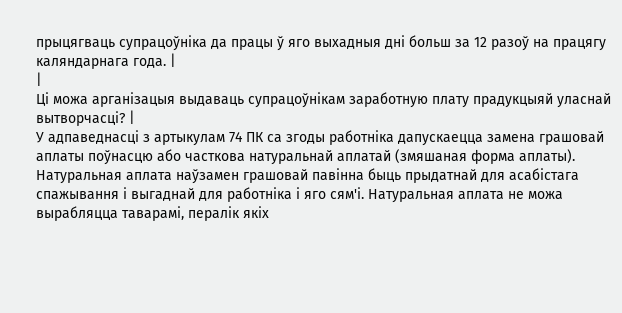прыцягваць супрацоўніка да працы ў яго выхадныя дні больш за 12 разоў на працягу каляндарнага года. |
|
Ці можа арганізацыя выдаваць супрацоўнікам заработную плату прадукцыяй уласнай вытворчасці? |
У адпаведнасці з артыкулам 74 ПК са згоды работніка дапускаецца замена грашовай аплаты поўнасцю або часткова натуральнай аплатай (змяшаная форма аплаты). Натуральная аплата наўзамен грашовай павінна быць прыдатнай для асабістага спажывання і выгаднай для работніка і яго сям'і. Натуральная аплата не можа вырабляцца таварамі, пералік якіх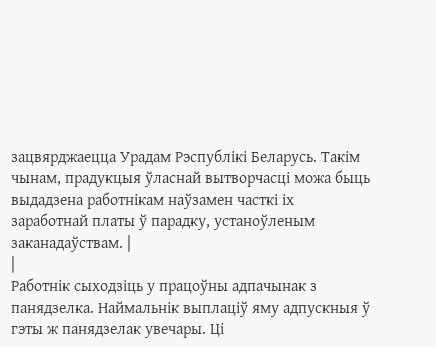зацвярджаецца Урадам Рэспублікі Беларусь. Такім чынам, прадукцыя ўласнай вытворчасці можа быць выдадзена работнікам наўзамен часткі іх заработнай платы ў парадку, устаноўленым заканадаўствам. |
|
Работнік сыходзіць у працоўны адпачынак з панядзелка. Наймальнік выплаціў яму адпускныя ў гэты ж панядзелак увечары. Цi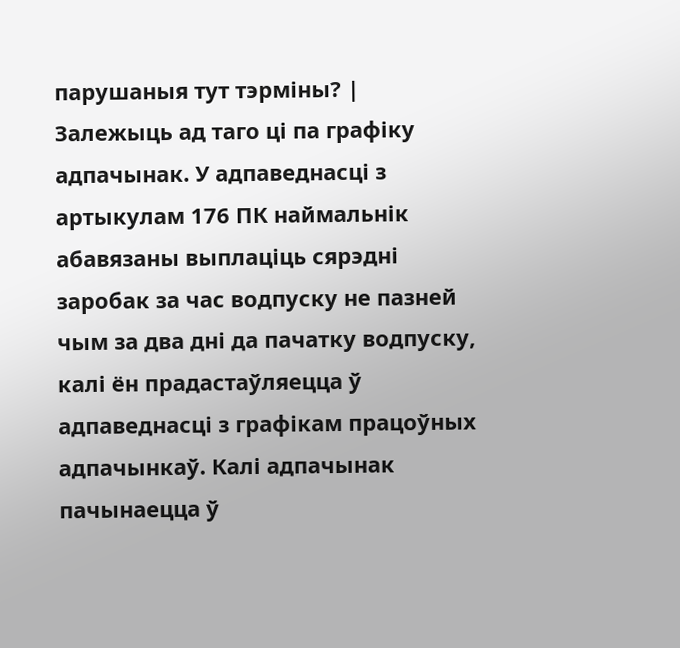парушаныя тут тэрміны? |
Залежыць ад таго ці па графіку адпачынак. У адпаведнасці з артыкулам 176 ПК наймальнік абавязаны выплаціць сярэдні заробак за час водпуску не пазней чым за два дні да пачатку водпуску, калі ён прадастаўляецца ў адпаведнасці з графікам працоўных адпачынкаў. Калі адпачынак пачынаецца ў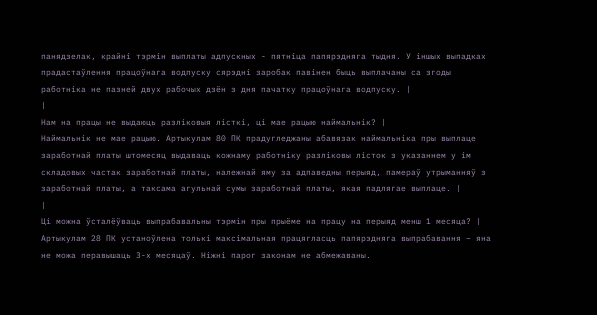панядзелак, крайні тэрмін выплаты адпускных - пятніца папярэдняга тыдня. У іншых выпадках прадастаўлення працоўнага водпуску сярэдні заробак павінен быць выплачаны са згоды работніка не пазней двух рабочых дзён з дня пачатку працоўнага водпуску. |
|
Нам на працы не выдаюць разліковыя лісткі, ці мае рацыю наймальнік? |
Наймальнік не мае рацыю. Артыкулам 80 ПК прадугледжаны абавязак наймальніка пры выплаце заработнай платы штомесяц выдаваць кожнаму работніку разліковы лісток з указаннем у ім складовых частак заработнай платы, належнай яму за адпаведны перыяд, памераў утрыманняў з заработнай платы, а таксама агульнай сумы заработнай платы, якая падлягае выплаце. |
|
Ці можна ўсталёўваць выпрабавальны тэрмін пры прыёме на працу на перыяд менш 1 месяца? |
Артыкулам 28 ПК устаноўлена толькі максімальная працягласць папярэдняга выпрабавання – яна не можа перавышаць 3-х месяцаў. Ніжні парог законам не абмежаваны.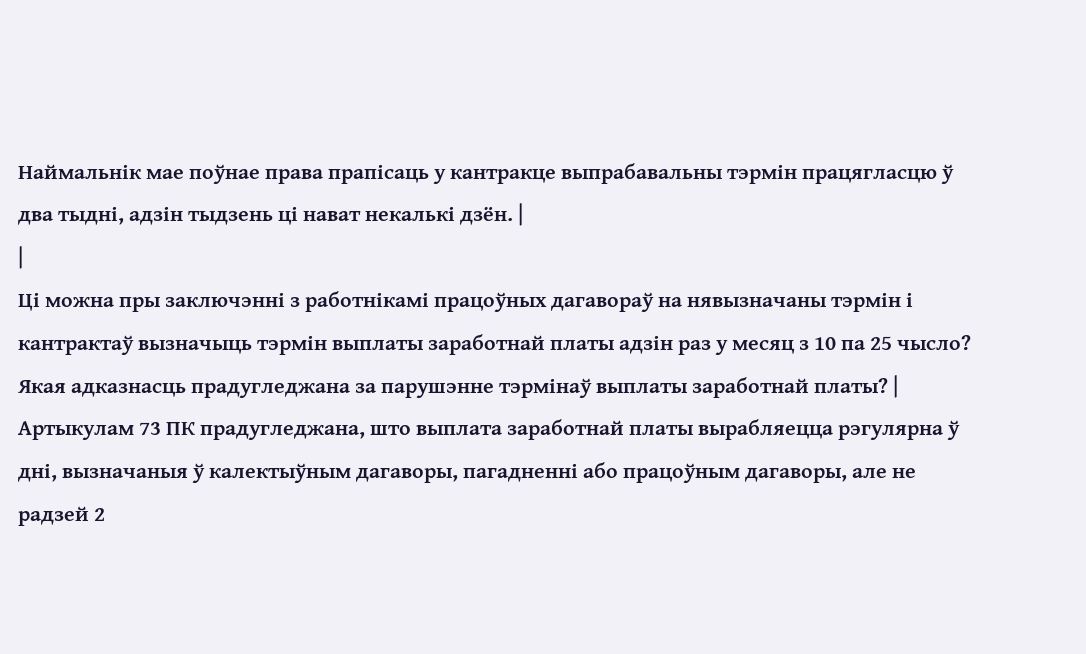Наймальнік мае поўнае права прапісаць у кантракце выпрабавальны тэрмін працягласцю ў два тыдні, адзін тыдзень ці нават некалькі дзён. |
|
Ці можна пры заключэнні з работнікамі працоўных дагавораў на нявызначаны тэрмін і кантрактаў вызначыць тэрмін выплаты заработнай платы адзін раз у месяц з 10 па 25 чысло? Якая адказнасць прадугледжана за парушэнне тэрмінаў выплаты заработнай платы? |
Артыкулам 73 ПК прадугледжана, што выплата заработнай платы вырабляецца рэгулярна ў дні, вызначаныя ў калектыўным дагаворы, пагадненні або працоўным дагаворы, але не радзей 2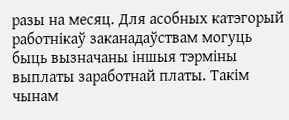разы на месяц. Для асобных катэгорый работнікаў заканадаўствам могуць быць вызначаны іншыя тэрміны выплаты заработнай платы. Такім чынам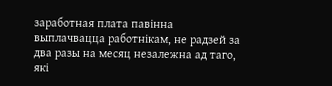заработная плата павінна выплачвацца работнікам, не радзей за два разы на месяц незалежна ад таго, які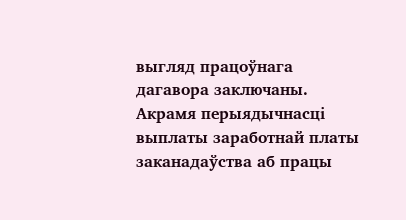выгляд працоўнага дагавора заключаны. Акрамя перыядычнасці выплаты заработнай платы заканадаўства аб працы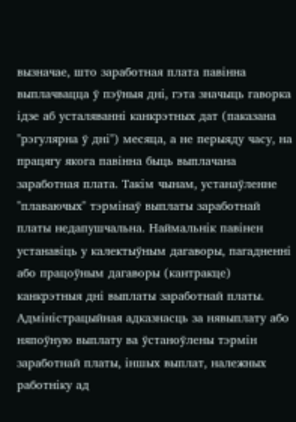вызначае, што заработная плата павінна выплачвацца ў пэўныя дні, гэта значыць гаворка ідзе аб усталяванні канкрэтных дат (паказана "рэгулярна ў дні") месяца, а не перыяду часу, на працягу якога павінна быць выплачана заработная плата. Такім чынам, устанаўленне "плаваючых" тэрмінаў выплаты заработнай платы недапушчальна. Наймальнік павінен устанавіць у калектыўным дагаворы, пагадненні або працоўным дагаворы (кантракце) канкрэтныя дні выплаты заработнай платы. Адміністрацыйная адказнасць за нявыплату або няпоўную выплату ва ўстаноўлены тэрмін заработнай платы, іншых выплат, належных работніку ад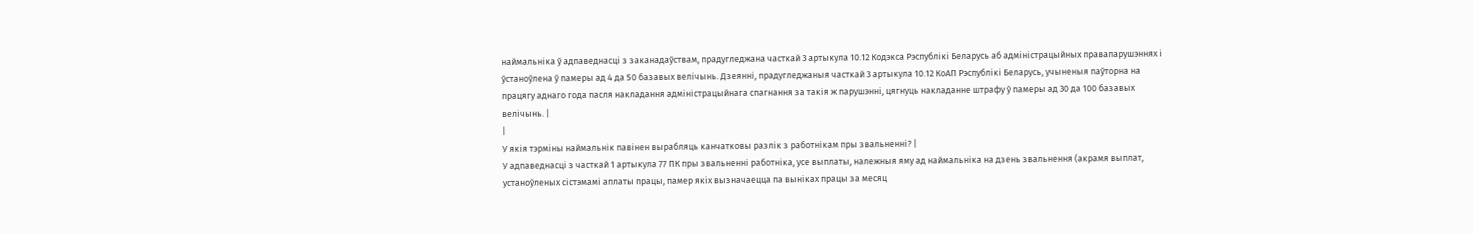наймальніка ў адпаведнасці з заканадаўствам, прадугледжана часткай 3 артыкула 10.12 Кодэкса Рэспублікі Беларусь аб адміністрацыйных правапарушэннях і ўстаноўлена ў памеры ад 4 да 50 базавых велічынь. Дзеянні, прадугледжаныя часткай 3 артыкула 10.12 КоАП Рэспублікі Беларусь, учыненыя паўторна на працягу аднаго года пасля накладання адміністрацыйнага спагнання за такія ж парушэнні, цягнуць накладанне штрафу ў памеры ад 30 да 100 базавых велічынь. |
|
У якія тэрміны наймальнік павінен вырабляць канчатковы разлік з работнікам пры звальненні? |
У адпаведнасці з часткай 1 артыкула 77 ПК пры звальненні работніка, усе выплаты, належныя яму ад наймальніка на дзень звальнення (акрамя выплат, устаноўленых сістэмамі аплаты працы, памер якіх вызначаецца па выніках працы за месяц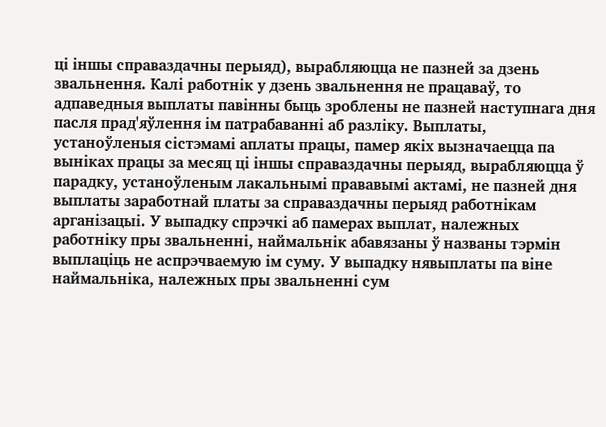ці іншы справаздачны перыяд), вырабляюцца не пазней за дзень звальнення. Калі работнік у дзень звальнення не працаваў, то адпаведныя выплаты павінны быць зроблены не пазней наступнага дня пасля прад'яўлення ім патрабаванні аб разліку. Выплаты, устаноўленыя сістэмамі аплаты працы, памер якіх вызначаецца па выніках працы за месяц ці іншы справаздачны перыяд, вырабляюцца ў парадку, устаноўленым лакальнымі прававымі актамі, не пазней дня выплаты заработнай платы за справаздачны перыяд работнікам арганізацыі. У выпадку спрэчкі аб памерах выплат, належных работніку пры звальненні, наймальнік абавязаны ў названы тэрмін выплаціць не аспрэчваемую ім суму. У выпадку нявыплаты па віне наймальніка, належных пры звальненні сум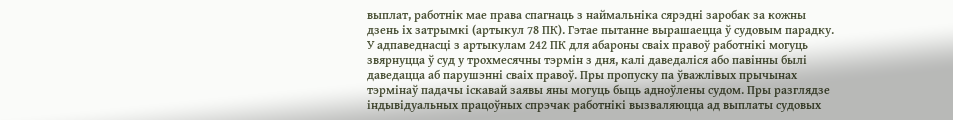выплат, работнік мае права спагнаць з наймальніка сярэдні заробак за кожны дзень іх затрымкі (артыкул 78 ПК). Гэтае пытанне вырашаецца ў судовым парадку. У адпаведнасці з артыкулам 242 ПК для абароны сваіх правоў работнікі могуць звярнуцца ў суд у трохмесячны тэрмін з дня, калі даведаліся або павінны былі даведацца аб парушэнні сваіх правоў. Пры пропуску па ўважлівых прычынах тэрмінаў падачы іскавай заявы яны могуць быць адноўлены судом. Пры разглядзе індывідуальных працоўных спрэчак работнікі вызваляюцца ад выплаты судовых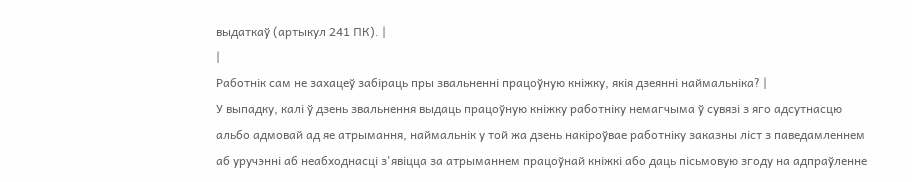выдаткаў (артыкул 241 ПК). |
|
Работнік сам не захацеў забіраць пры звальненні працоўную кніжку, якія дзеянні наймальніка? |
У выпадку, калі ў дзень звальнення выдаць працоўную кніжку работніку немагчыма ў сувязі з яго адсутнасцю альбо адмовай ад яе атрымання, наймальнік у той жа дзень накіроўвае работніку заказны ліст з паведамленнем аб уручэнні аб неабходнасці з'явіцца за атрыманнем працоўнай кніжкі або даць пісьмовую згоду на адпраўленне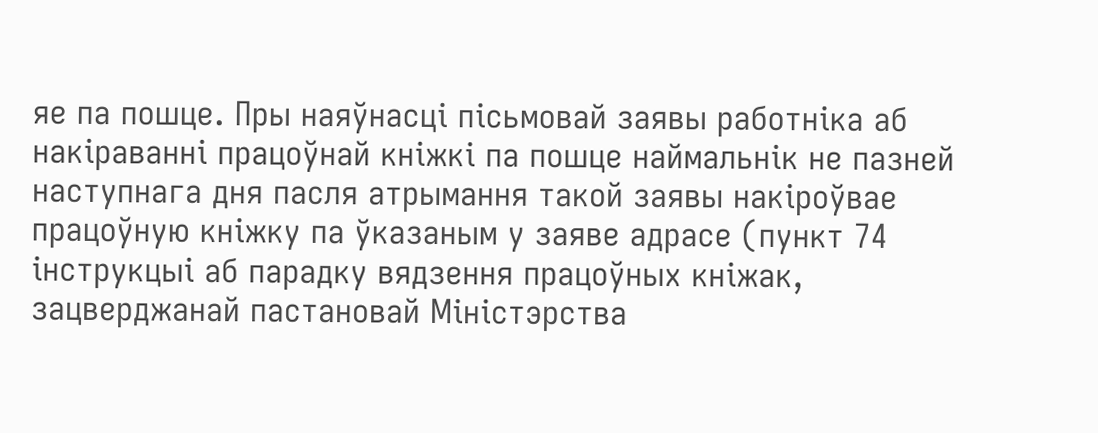яе па пошце. Пры наяўнасці пісьмовай заявы работніка аб накіраванні працоўнай кніжкі па пошце наймальнік не пазней наступнага дня пасля атрымання такой заявы накіроўвае працоўную кніжку па ўказаным у заяве адрасе (пункт 74 інструкцыі аб парадку вядзення працоўных кніжак, зацверджанай пастановай Міністэрства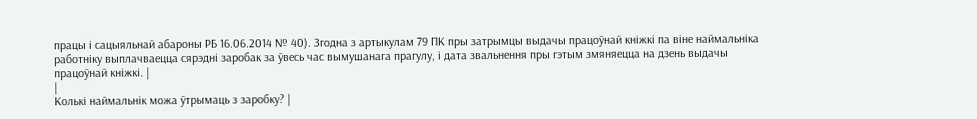працы і сацыяльнай абароны РБ 16.06.2014 № 40). Згодна з артыкулам 79 ПК пры затрымцы выдачы працоўнай кніжкі па віне наймальніка работніку выплачваецца сярэдні заробак за ўвесь час вымушанага прагулу, і дата звальнення пры гэтым змяняецца на дзень выдачы працоўнай кніжкі. |
|
Колькі наймальнік можа ўтрымаць з заробку? |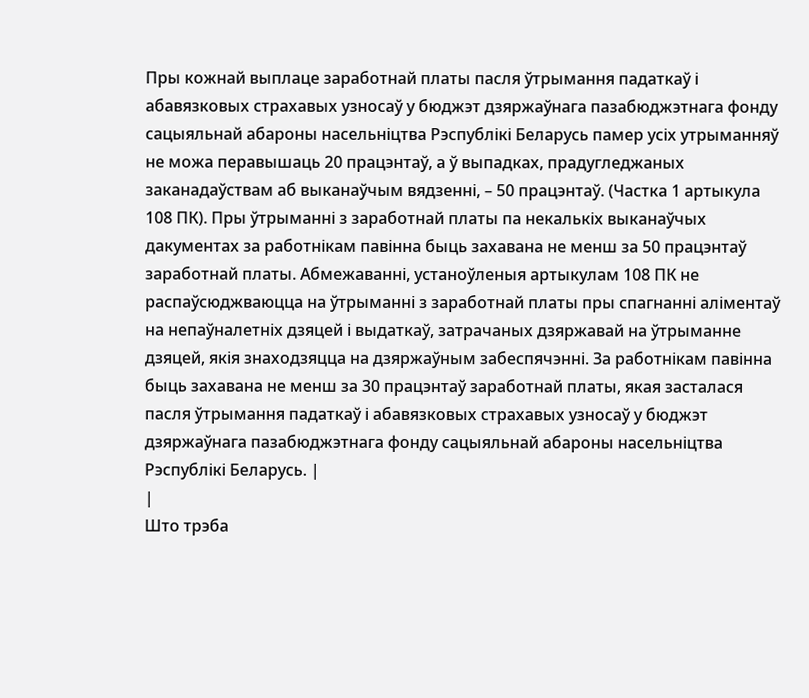Пры кожнай выплаце заработнай платы пасля ўтрымання падаткаў і абавязковых страхавых узносаў у бюджэт дзяржаўнага пазабюджэтнага фонду сацыяльнай абароны насельніцтва Рэспублікі Беларусь памер усіх утрыманняў не можа перавышаць 20 працэнтаў, а ў выпадках, прадугледжаных заканадаўствам аб выканаўчым вядзенні, – 50 працэнтаў. (Частка 1 артыкула 108 ПК). Пры ўтрыманні з заработнай платы па некалькіх выканаўчых дакументах за работнікам павінна быць захавана не менш за 50 працэнтаў заработнай платы. Абмежаванні, устаноўленыя артыкулам 108 ПК не распаўсюджваюцца на ўтрыманнi з заработнай платы пры спагнанні аліментаў на непаўналетніх дзяцей і выдаткаў, затрачаных дзяржавай на ўтрыманне дзяцей, якія знаходзяцца на дзяржаўным забеспячэнні. За работнікам павінна быць захавана не менш за 30 працэнтаў заработнай платы, якая засталася пасля ўтрымання падаткаў і абавязковых страхавых узносаў у бюджэт дзяржаўнага пазабюджэтнага фонду сацыяльнай абароны насельніцтва Рэспублікі Беларусь. |
|
Што трэба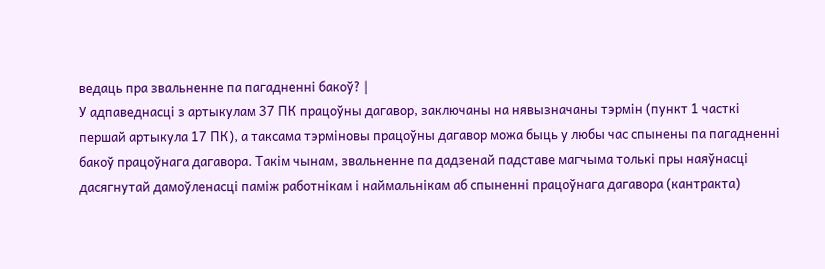ведаць пра звальненне па пагадненні бакоў? |
У адпаведнасці з артыкулам 37 ПК працоўны дагавор, заключаны на нявызначаны тэрмін (пункт 1 часткі першай артыкула 17 ПК), а таксама тэрміновы працоўны дагавор можа быць у любы час спынены па пагадненні бакоў працоўнага дагавора. Такім чынам, звальненне па дадзенай падставе магчыма толькі пры наяўнасці дасягнутай дамоўленасці паміж работнікам і наймальнікам аб спыненні працоўнага дагавора (кантракта)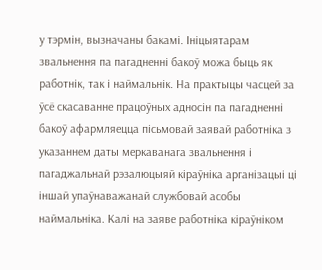у тэрмін, вызначаны бакамі. Ініцыятарам звальнення па пагадненні бакоў можа быць як работнік, так і наймальнік. На практыцы часцей за ўсё скасаванне працоўных адносін па пагадненні бакоў афармляецца пісьмовай заявай работніка з указаннем даты меркаванага звальнення і пагаджальнай рэзалюцыяй кіраўніка арганізацыі ці іншай упаўнаважанай службовай асобы наймальніка. Калі на заяве работніка кіраўніком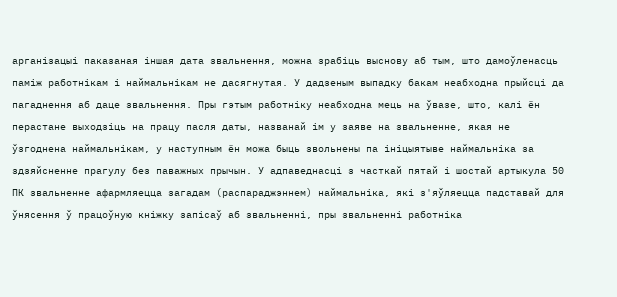арганізацыі паказаная іншая дата звальнення, можна зрабіць выснову аб тым, што дамоўленасць паміж работнікам і наймальнікам не дасягнутая. У дадзеным выпадку бакам неабходна прыйсці да пагаднення аб даце звальнення. Пры гэтым работніку неабходна мець на ўвазе, што, калі ён перастане выходзіць на працу пасля даты, названай ім у заяве на звальненне, якая не ўзгоднена наймальнікам, у наступным ён можа быць звольнены па ініцыятыве наймальніка за здзяйсненне прагулу без паважных прычын. У адпаведнасці з часткай пятай і шостай артыкула 50 ПК звальненне афармляецца загадам (распараджэннем) наймальніка, які з'яўляецца падставай для ўнясення ў працоўную кніжку запісаў аб звальненні, пры звальненні работніка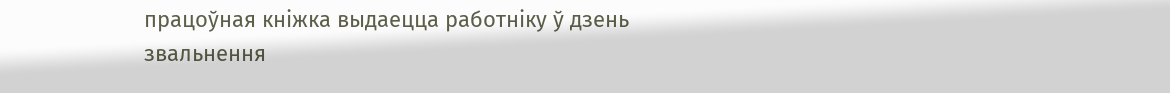працоўная кніжка выдаецца работніку ў дзень звальнення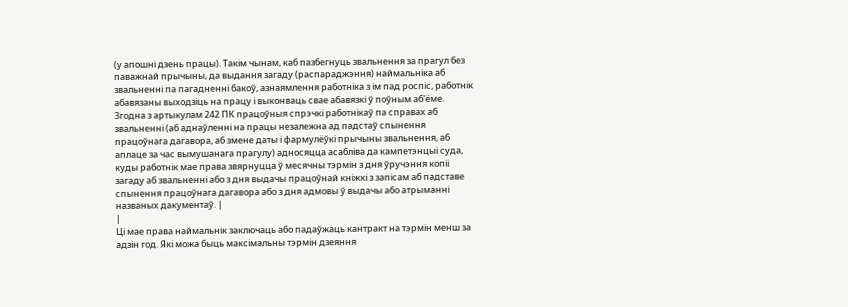(у апошні дзень працы). Такім чынам, каб пазбегнуць звальнення за прагул без паважнай прычыны, да выдання загаду (распараджэння) наймальніка аб звальненні па пагадненні бакоў, азнаямлення работніка з ім пад роспіс, работнік абавязаны выходзіць на працу і выконваць свае абавязкі ў поўным аб'ёме. Згодна з артыкулам 242 ПК працоўныя спрэчкі работнікаў па справах аб звальненні (аб аднаўленні на працы незалежна ад падстаў спынення працоўнага дагавора, аб змене даты і фармулёўкі прычыны звальнення, аб аплаце за час вымушанага прагулу) адносяцца асабліва да кампетэнцыі суда, куды работнік мае права звярнуцца ў месячны тэрмін з дня ўручэння копіі загаду аб звальненні або з дня выдачы працоўнай кніжкі з запісам аб падставе спынення працоўнага дагавора або з дня адмовы ў выдачы або атрыманні названых дакументаў. |
|
Ці мае права наймальнік заключаць або падаўжаць кантракт на тэрмін менш за адзін год. Які можа быць максімальны тэрмін дзеяння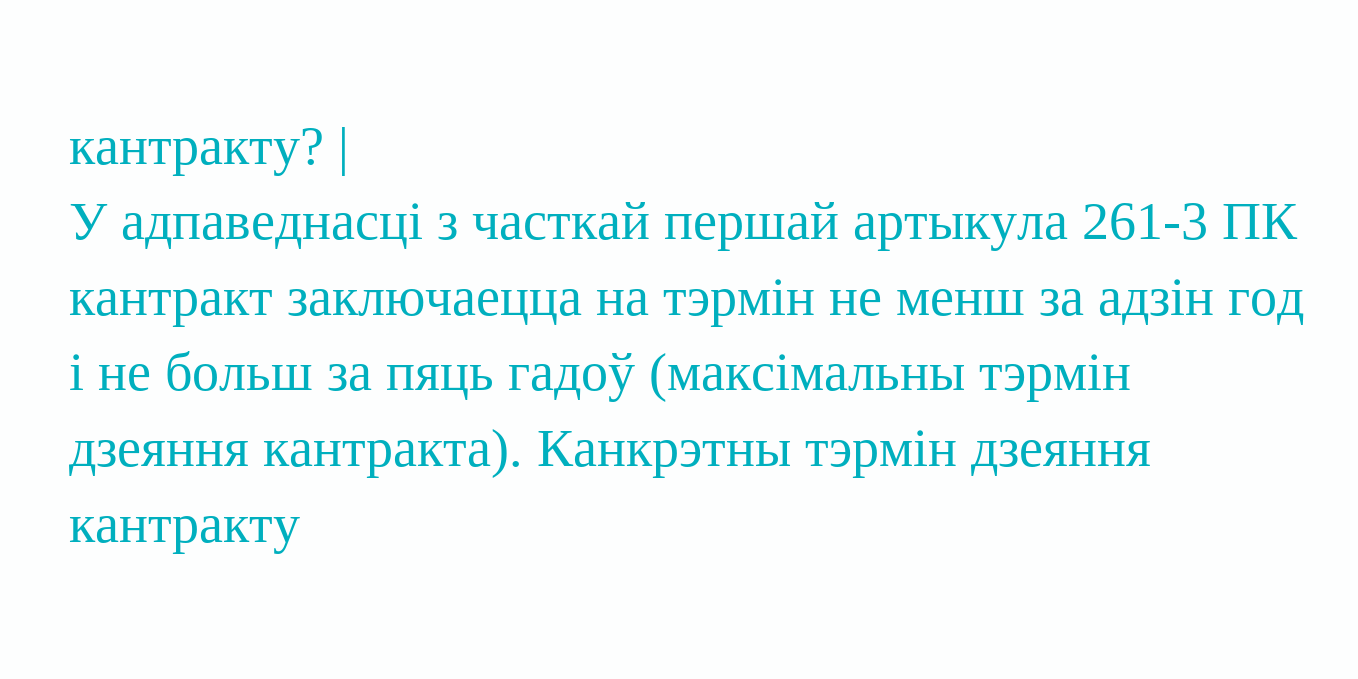кантракту? |
У адпаведнасці з часткай першай артыкула 261-3 ПК кантракт заключаецца на тэрмін не менш за адзін год і не больш за пяць гадоў (максімальны тэрмін дзеяння кантракта). Канкрэтны тэрмін дзеяння кантракту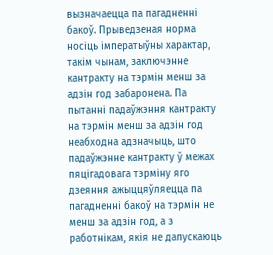вызначаецца па пагадненні бакоў. Прыведзеная норма носіць імператыўны характар, такім чынам, заключэнне кантракту на тэрмін менш за адзін год забаронена. Па пытанні падаўжэння кантракту на тэрмін менш за адзін год неабходна адзначыць, што падаўжэнне кантракту ў межах пяцігадовага тэрміну яго дзеяння ажыццяўляецца па пагадненні бакоў на тэрмін не менш за адзін год, а з работнікам, якія не дапускаюць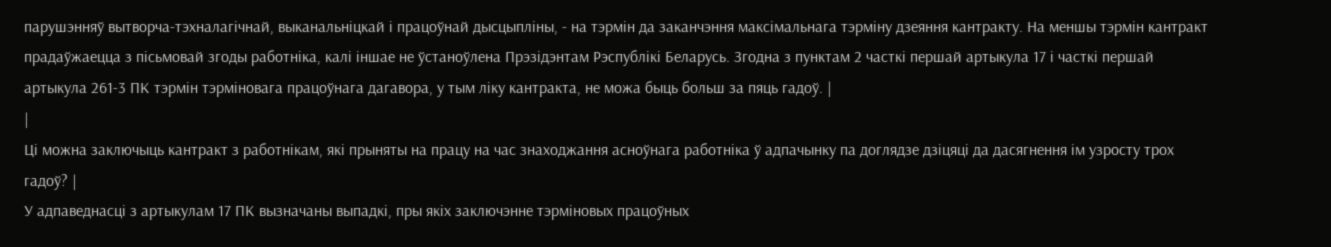парушэнняў вытворча-тэхналагічнай, выканальніцкай і працоўнай дысцыпліны, - на тэрмін да заканчэння максімальнага тэрміну дзеяння кантракту. На меншы тэрмін кантракт прадаўжаецца з пісьмовай згоды работніка, калі іншае не ўстаноўлена Прэзідэнтам Рэспублікі Беларусь. Згодна з пунктам 2 часткі першай артыкула 17 і часткі першай артыкула 261-3 ПК тэрмін тэрміновага працоўнага дагавора, у тым ліку кантракта, не можа быць больш за пяць гадоў. |
|
Ці можна заключыць кантракт з работнікам, які прыняты на працу на час знаходжання асноўнага работніка ў адпачынку па доглядзе дзіцяці да дасягнення ім узросту трох гадоў? |
У адпаведнасці з артыкулам 17 ПК вызначаны выпадкі, пры якіх заключэнне тэрміновых працоўных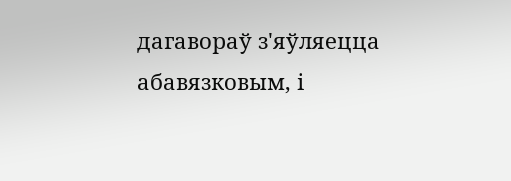дагавораў з'яўляецца абавязковым, і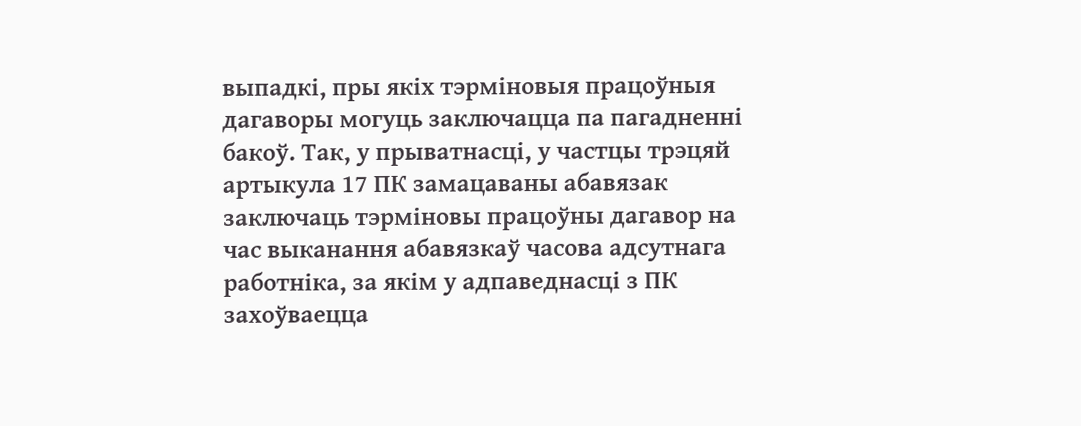выпадкі, пры якіх тэрміновыя працоўныя дагаворы могуць заключацца па пагадненні бакоў. Так, у прыватнасці, у частцы трэцяй артыкула 17 ПК замацаваны абавязак заключаць тэрміновы працоўны дагавор на час выканання абавязкаў часова адсутнага работніка, за якім у адпаведнасці з ПК захоўваецца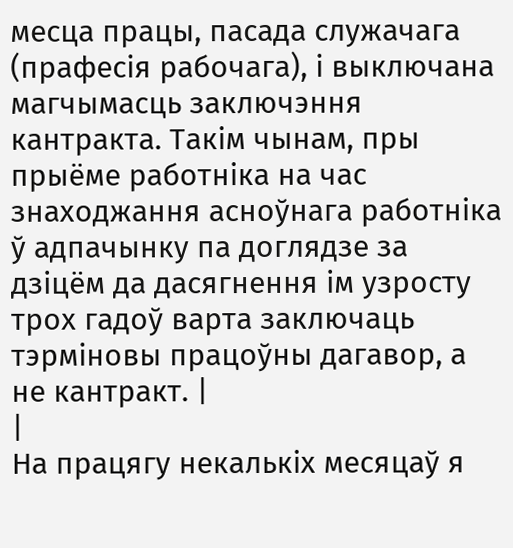месца працы, пасада служачага (прафесія рабочага), і выключана магчымасць заключэння кантракта. Такім чынам, пры прыёме работніка на час знаходжання асноўнага работніка ў адпачынку па доглядзе за дзіцём да дасягнення ім узросту трох гадоў варта заключаць тэрміновы працоўны дагавор, а не кантракт. |
|
На працягу некалькіх месяцаў я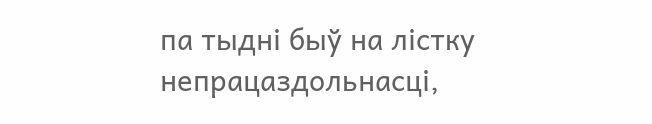па тыдні быў на лістку непрацаздольнасці,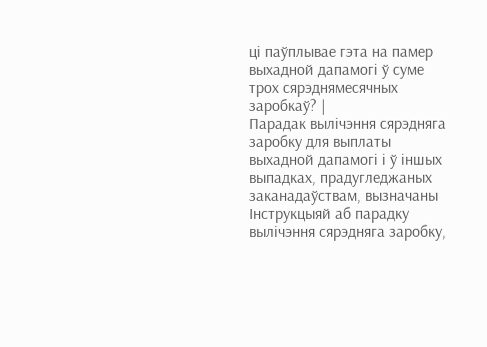ці паўплывае гэта на памер выхадной дапамогі ў суме трох сярэднямесячных заробкаў? |
Парадак вылічэння сярэдняга заробку для выплаты выхадной дапамогі і ў іншых выпадках, прадугледжаных заканадаўствам, вызначаны Інструкцыяй аб парадку вылічэння сярэдняга заробку,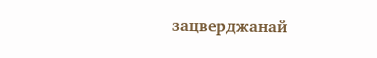зацверджанай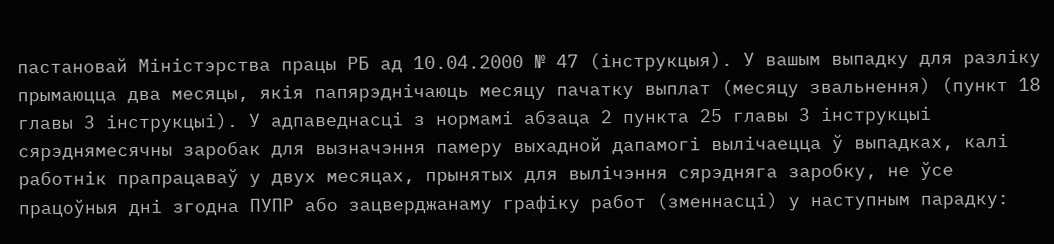пастановай Міністэрства працы РБ ад 10.04.2000 № 47 (інструкцыя). У вашым выпадку для разліку прымаюцца два месяцы, якія папярэднічаюць месяцу пачатку выплат (месяцу звальнення) (пункт 18 главы 3 інструкцыі). У адпаведнасці з нормамі абзаца 2 пункта 25 главы 3 інструкцыі сярэднямесячны заробак для вызначэння памеру выхадной дапамогі вылічаецца ў выпадках, калі работнік прапрацаваў у двух месяцах, прынятых для вылічэння сярэдняга заробку, не ўсе працоўныя дні згодна ПУПР або зацверджанаму графіку работ (зменнасці) у наступным парадку: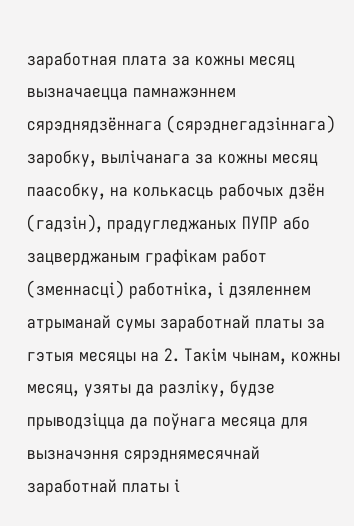заработная плата за кожны месяц вызначаецца памнажэннем сярэднядзённага (сярэднегадзіннага) заробку, вылічанага за кожны месяц паасобку, на колькасць рабочых дзён (гадзін), прадугледжаных ПУПР або зацверджаным графікам работ (зменнасці) работніка, і дзяленнем атрыманай сумы заработнай платы за гэтыя месяцы на 2. Такім чынам, кожны месяц, узяты да разліку, будзе прыводзіцца да поўнага месяца для вызначэння сярэднямесячнай заработнай платы і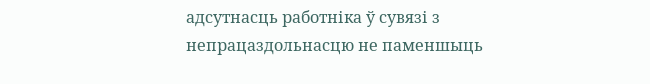адсутнасць работніка ў сувязі з непрацаздольнасцю не паменшыць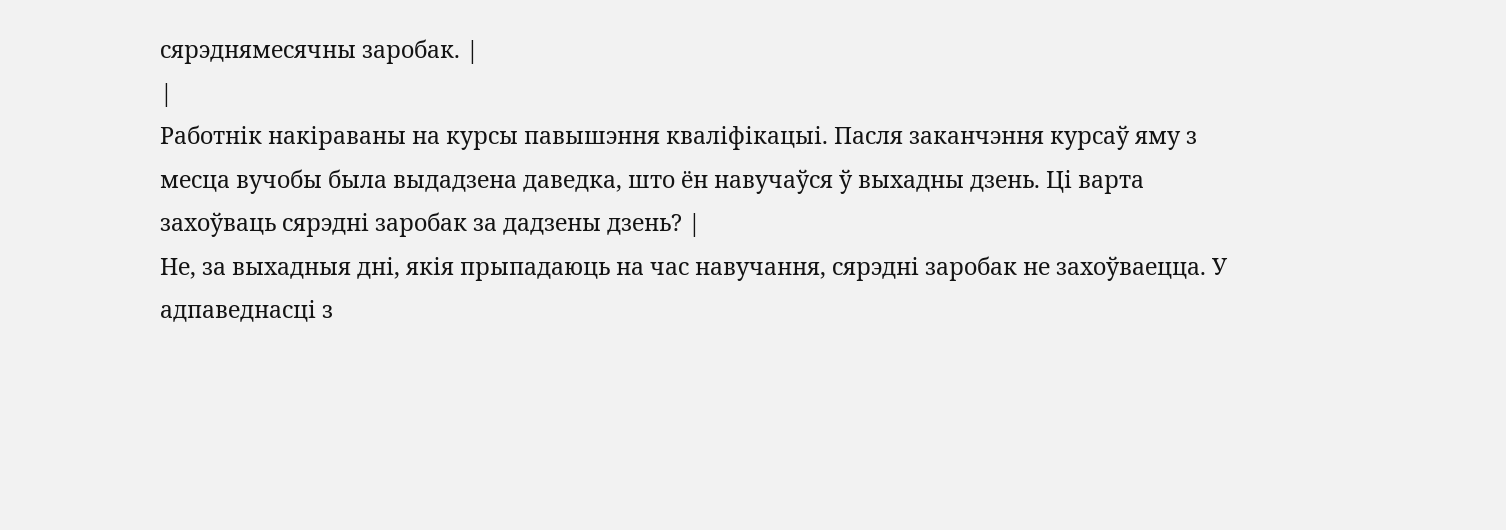сярэднямесячны заробак. |
|
Работнік накіраваны на курсы павышэння кваліфікацыі. Пасля заканчэння курсаў яму з месца вучобы была выдадзена даведка, што ён навучаўся ў выхадны дзень. Ці варта захоўваць сярэдні заробак за дадзены дзень? |
Не, за выхадныя дні, якія прыпадаюць на час навучання, сярэдні заробак не захоўваецца. У адпаведнасці з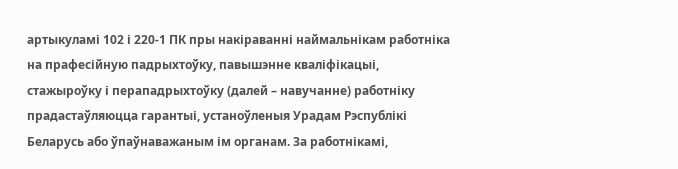артыкуламі 102 і 220-1 ПК пры накіраванні наймальнікам работніка на прафесійную падрыхтоўку, павышэнне кваліфікацыі, стажыроўку і перападрыхтоўку (далей – навучанне) работніку прадастаўляюцца гарантыі, устаноўленыя Урадам Рэспублікі Беларусь або ўпаўнаважаным ім органам. За работнікамі,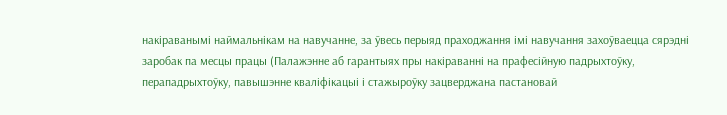накіраванымі наймальнікам на навучанне, за ўвесь перыяд праходжання імі навучання захоўваецца сярэдні заробак па месцы працы (Палажэнне аб гарантыях пры накіраванні на прафесійную падрыхтоўку, перападрыхтоўку, павышэнне кваліфікацыі і стажыроўку зацверджана пастановай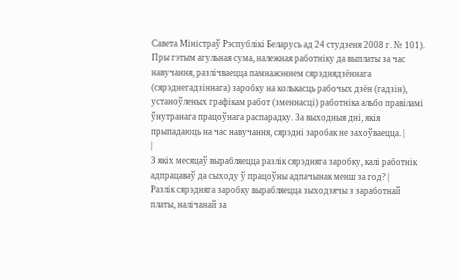Савета Міністраў Рэспублікі Беларусь ад 24 студзеня 2008 г. № 101). Пры гэтым агульная сума, належная работніку да выплаты за час навучання, разлічваецца памнажэннем сярэднядзённага (сярэднегадзіннага) заробку на колькасць рабочых дзён (гадзін), устаноўленых графікам работ (зменнасці) работніка альбо правіламі ўнутранага працоўнага распарадку. За выходныя дні, якія прыпадаюць на час навучання, сярэдні заробак не захоўваецца. |
|
З якіх месяцаў вырабляецца разлік сярэдняга заробку, калі работнік адпрацаваў да сыходу ў працоўны адпачынак менш за год? |
Разлік сярэдняга заробку вырабляецца зыходзячы з заработнай платы, налічанай за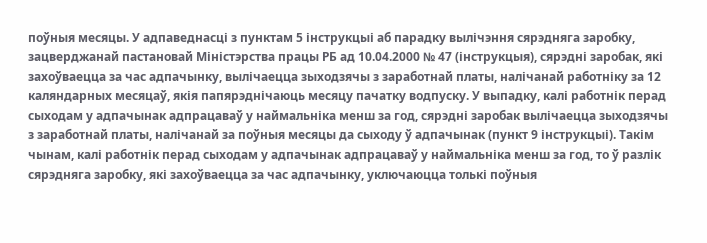поўныя месяцы. У адпаведнасці з пунктам 5 інструкцыі аб парадку вылічэння сярэдняга заробку, зацверджанай пастановай Міністэрства працы РБ ад 10.04.2000 № 47 (інструкцыя), сярэдні заробак, які захоўваецца за час адпачынку, вылічаецца зыходзячы з заработнай платы, налічанай работніку за 12 каляндарных месяцаў, якія папярэднічаюць месяцу пачатку водпуску. У выпадку, калі работнік перад сыходам у адпачынак адпрацаваў у наймальніка менш за год, сярэдні заробак вылічаецца зыходзячы з заработнай платы, налічанай за поўныя месяцы да сыходу ў адпачынак (пункт 9 інструкцыі). Такім чынам, калі работнік перад сыходам у адпачынак адпрацаваў у наймальніка менш за год, то ў разлік сярэдняга заробку, які захоўваецца за час адпачынку, уключаюцца толькі поўныя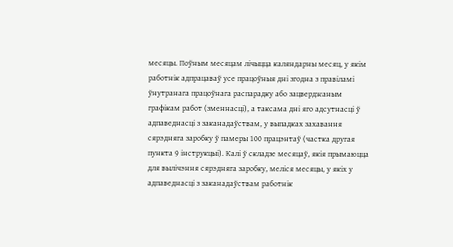месяцы. Поўным месяцам лічыцца каляндарны месяц, у якім работнік адпрацаваў усе працоўныя дні згодна з правіламі ўнутранага працоўнага распарадку або зацверджаным графікам работ (зменнасці), а таксама дні яго адсутнасці ў адпаведнасці з заканадаўствам, у выпадках захавання сярэдняга заробку ў памеры 100 працэнтаў (частка другая пункта 9 інструкцыі). Калі ў складзе месяцаў, якія прымаюцца для вылічэння сярэдняга заробку, меліся месяцы, у якіх у адпаведнасці з заканадаўствам работнік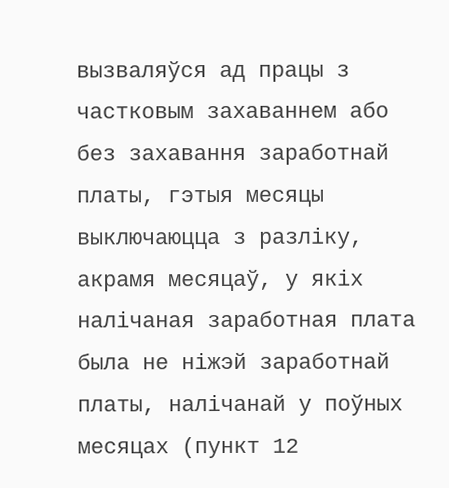вызваляўся ад працы з частковым захаваннем або без захавання заработнай платы, гэтыя месяцы выключаюцца з разліку, акрамя месяцаў, у якіх налічаная заработная плата была не ніжэй заработнай платы, налічанай у поўных месяцах (пункт 12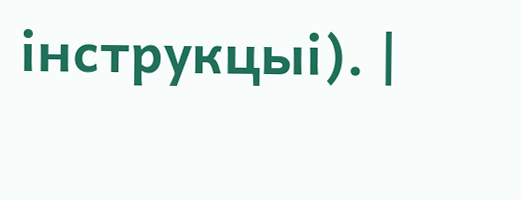інструкцыі). |